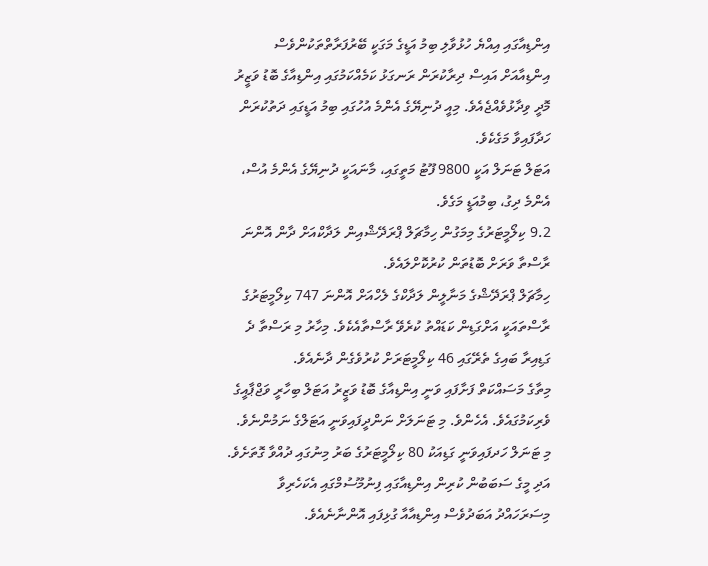އިންޑިއާގައި އިއްޔެ ހުޅުވާލި ބިމު އަޑީގެ މަގަކީ ބޭރުފަރާތްތަކުންވެސް އިންޑިއާއަށް އައިސް ދިރާކުރަން ރަނގަޅު ކަމެއްކަމުގައި އިންޑިއާގެ ބޮޑު ވަޒީރު މޮދީ ވިދާޅުވެއްޖެއެވެ. މިއީ ދުނިޔޭގެ އެންމެ އުހުގައި ބިމު އަޑީގައި ދަތުކުރަން ހަދާފައިވާ މަގެކެވެ.
އަޓަލް ޓަނަލް އަކީ 9800 ފޫޓު މަތީގައި، މާނައަކީ ދުނިޔޭގެ އެންމެ އުސް، އެންމެ ދިގު، ބިމުއަޑީ މަގެވެ.
9.2 ކިލޯމީޓަރުގެ މިމަގުން ހިމާޗަލް ޕްރަދޭޝްއިން ލަދާކްއަށް ދާން އޮންނަ ރާސްތާ ވަރަށް ބޮޑުތަން ކުރުކޮށްލައެވެ.
ހިމާޗަލް ޕްރަދޭޝްގެ މަނާލީން ލަދާކްގެ ލެހްއަށް އޮންނަ 747 ކިލޯމީޓަރުގެ ރާސްތައަކީ އަށްގަޑިން ކަޑައްތު ކުރެވޭ ރާސްތާއެކެވެ. މިހާރު މި ރަސްތާ ދެ ގަޑިއިރާ ބައިގެ ތެރޭގައި 46 ކިލޯމީޓަރަށް ކުރުވެގެން ދާނެއެވެ.
މިތާގެ މަސައްކަތް ފަށާފައި ވަނީ އިންޑިއާގެ ބޮޑު ވަޒީރު އަޓަލް ބިހާރީ ވަޖްޕާއީގެ ވެރިކަމުގައެވެ. އެހެންވެ. މި ޓަނަލަށް ނަންދީފައިވަނީ އަޓަލްގެ ނަމުންނެވެ.
މި ޓަނަލް ހަދފައިވަނީ ގަޑިއަކު 80 ކިލޯމީޓަރުގެ ބަރު މިނުގައި ދުއްވާ ގޮތަށެވެ. އަދި މީގެ ސަބަބުން ކުރިން އިންޑިއާގައި ފިނުމޫސުމްގައި އެކަހެރިވާ މިސަރަހައްދު އަބަދުވެސް އިންޑިއާއާ ގުޅިފައި އޮންނާނެއެވެ.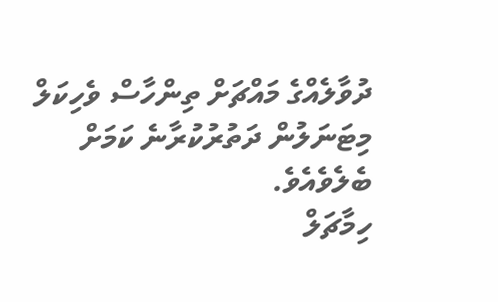ދުވާލެއްގެ މައްޗަށް ތިންހާސް ވެހިކަލް މިޓަނަލުން ދަތުރުކުރާނެ ކަމަށް ބެލެވެއެވެ.
ހިމާޗަލް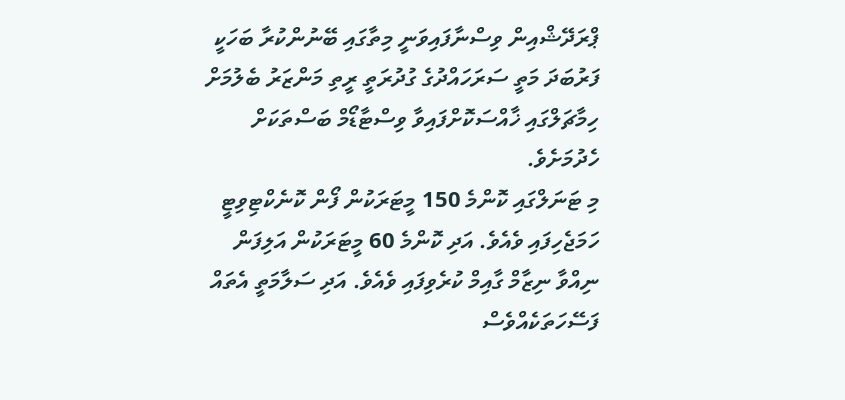ޕްރަދޭޝްއިން ވިސްނާފައިވަނީ މިތާގައި ބޭނުންކުރާ ބަހަކީ ފަރުބަދަ މަތީ ސަރަހައްދުގެ ގުދުރަތީ ރީތި މަންޒަރު ބެލުމަށް ހިމާޗަލްގައި ޚާއްސަކޮށްފައިވާ ވިސްޓާޑޯމް ބަސްތަކަށް ހެދުމަށެވެ.
މި ޓަނަލްގައި ކޮންމެ 150 މީޓަރަކުން ފޯން ކޮނެކްޓިވިޓީ ހަމަޖެހިފައި ވެއެވެ. އަދި ކޮންމެ 60 މީޓަރަކުން އަލިފަން ނިއްވާ ނިޒާމް ގާއިމް ކުރެވިފައި ވެއެވެ. އަދި ސަލާމަތީ އެތައް ފަސޭހަތަކެއްވެސް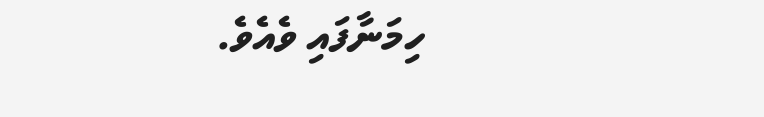ހިމަނާފައި ވެއެވެ.